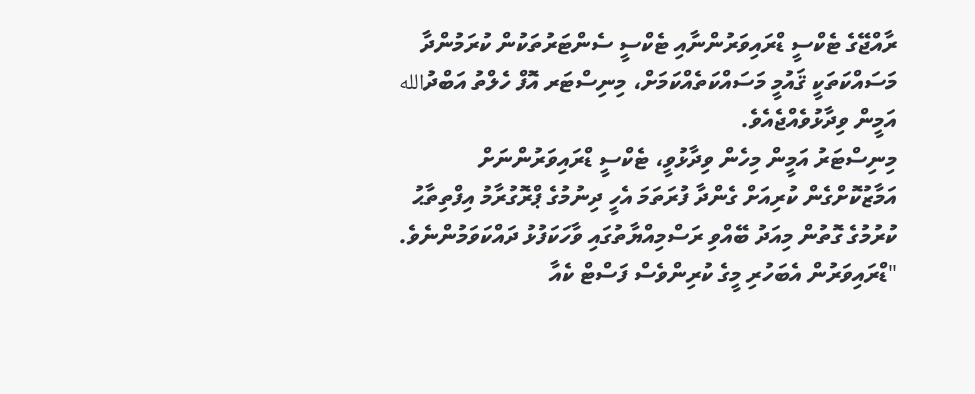ރާއްޖޭގެ ޓެކްސީ ޑްރައިވަރުންނާއި ޓެކްސީ ސެންޓަރުތަކުން ކުރަމުންދާ މަސައްކަތަކީ ޤައުމީ މަސައްކަތެއްކަމަށް، މިނިސްޓަރ އޮފް ހެލްތު އަބްދުالله އަމީން ވިދާޅުވެއްޖެއެވެ.
މިނިސްޓަރު އަމީން މިހެން ވިދާޅުވީ، ޓެކްސީ ޑްރައިވަރުންނަށް އަމާޒުކޮށްގެން ކުރިއަށް ގެންދާ ފުރަތަމަ އެހީ ދިނުމުގެ ޕްރޮގުރާމު އިފްތިތާޙު ކުރުމުގެ ގޮތުން މިއަދު ބޭއްވި ރަސްމިއްޔާތުގައި ވާހަކަފުޅު ދައްކަވަމުންނެވެ.
"ޑްރައިވަރުން އެބަހުރި މީގެ ކުރިންވެސް ފަސްޓް ކެއާ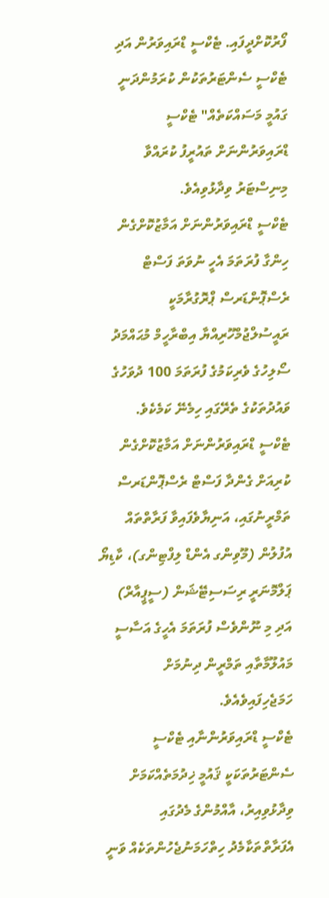ފޯރުކޮށްދީފައި. ޓެކްސީ ޑްރައިވަރުން އަދި ޓެކްސީ ސެންޓަރުތަކުން ކުރަމުންދަނީ ގައުމީ މަސައްކަތެއް" ޓެކްސީ ޑްރައިވަރުންނަށް ތައުރީފު ކުރައްވާ މިނިސްޓަރު ވިދާޅުވިއެވެ.
ޓެކްސީ ޑްރައިވަރުންނަށް އަމާޒުކޮށްގެން ހިންގާ ފުރަތަމަ އެހީ ނުވަތަ ފަސްޓް ރެސްޕޮންޑަރސް ޕްރޮގުރާމަކީ ރައީސުލްޖުމްހޫރިއްޔާ އިބްރާހީމް މުޙައްމަދު ސޯލިހުގެ ވެރިކަމުގެ ފުރަތަމަ 100 ދުވަހުގެ ވައުދުތަކުގެ ތެރޭގައި ހިމެނޭ ކަމެކެވެ.
ޓެކްސީ ޑްރައިވަރުންނަށް އަމާޒުކޮށްގެން ކުރިއަށް ގެންދާ ފަސްޓް ރެސްޕޮންޑަރސް ތަމްރީނުގައި، އަނިޔާވެފައިވާ ފަރާތްތައް އުފުލުން (މޫވިންގ އެންޑް ލިފްޓިންގ)، ކާޑިޔޯ ޕަލްމޮނަރީ ރިސަސިޓޭޝަން (ސީޕީއާރް) އަދި މި ނޫންވެސް ފުރަތަމަ އެހީގެ އަސާސީ މައުލޫމާތާއި ތަމްރީން ދިނުމަށް ހަމަޖެހިފައިވެއެވެ.
ޓެކްސީ ޑްރައިވަރުންނާއި ޓެކްސީ ސެންޓަރުތަކަކީ ޤައުމީ ޚިދުމަތެއްކަމަށް ވިދާޅުވިއިރު، އާއްމުންގެ މެދުގައި އެފަރާތްތަކާމެދު ހިތްހަމަނުޖެހުންތަކެއް ވަނީ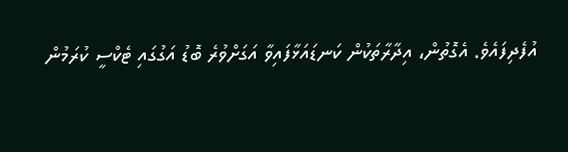އުފެދިފައެވެ. އެގޮތުން، އިދާރާތަކުން ކަނޑައަޅާފައިވާ އަގަށްވުރެ ބޮޑު އަގުގައި ޓެކްސީ ކުރަމުން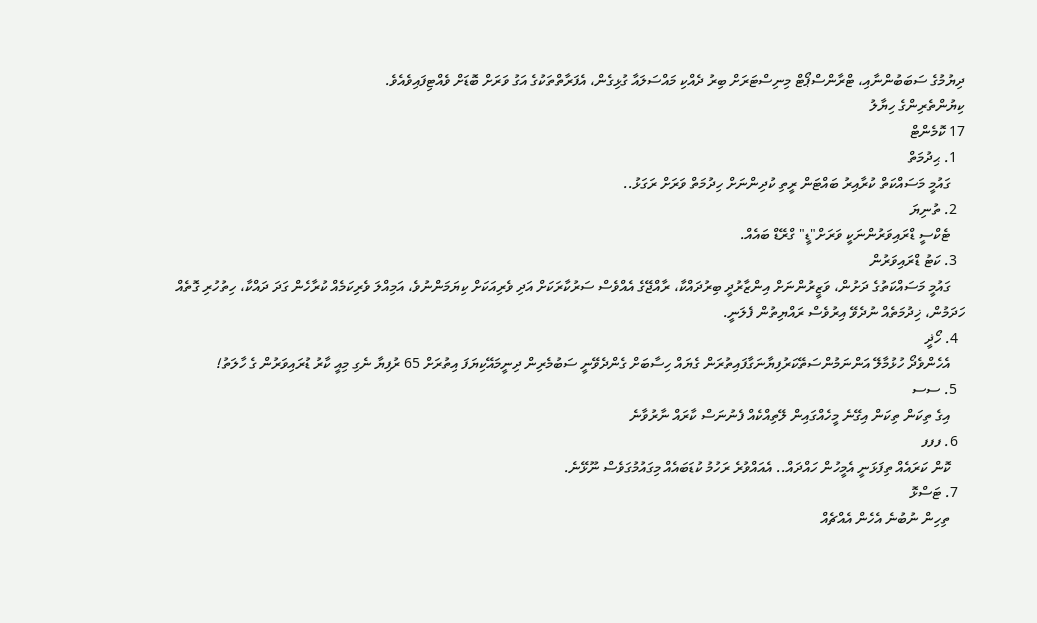ދިޔުމުގެ ސަބަބުންނާއި، ޓްރާންސްޕޯޓް މިނިސްޓަރަށް ބިރު ދެއްކި މައްސަލައާ ގުޅިގެން، އެފަރާތްތަކުގެ އަގު ވަރަށް ބޮޑަށް ވެއްޓިފައިވެއެވެ.
ކިޔުންތެރިންގެ ހިޔާލު
17 ކޮމެންޓް
  1. ޙިދުމަތް
    ގައުމީ މަސައްކަތް ކުރާއިރު ބައްޓަން ރީތި ކުދިންނަށް ހިދުމަތް ވަރަށް ރަގަޅު..
  2. ތުނިޔަ
    ޓެކްސީ ޑްރައިވަރުންނަކީ ވަރަށް"ޑީ" ގްރޭޑް ބައެއް.
  3. ކަޓު ޑްރައިވަރުން
    ގައުމީ މަސައްކަތުގެ ދަށުން، ވަޒީރުންނަށް އިންޒާރުދީ ބިރުދައްކާ، ރާއްޖޭގެ އެއްވެސް ސަރުކާރަކަށް އަދި ވެރިއަކަށް ކިޔަމަންނުވެ، އަމިއްލަ ވެރިކަމެއް ކުރާހެން ގަދަ ދައްކާ، ހިތުހުރި ގޮތެއް ހަދަމުން، ޚިދުމަތެއް ނުދެވޭ އިރުވެސް ރައްޔިތުން ފެލަނީ.
  4. ހޯޛީ
    އެހެންވެދޯ ހުޅުމާލޭ އަންނަމުންސަތޭކަރުފިޔާނަގާފައިތުރަން ގެޔައް ހިސާބަށް ގެންދެވޭނީ ސަބުމެރިން ދިނީމައޭކިޔަފަ އިތުރަށް 65 ރުފިޔާ ނެގި މިއީ ކާރު ޑުރައިވަރުން ގެ ހާލަތު!
  5. ސސ
    އިގެ ތިކަން ތިކަން އިގޭނެ މީހެއްގައިން ލޭތިއްކެއް ފެނުނަސް ކާރައް ނާރުވާނެ
  6. ފފފ
    ކޮން ކަރައެއް ތިފަޅަނީ އެމީހުން ހައްދައް.. އެއައްވުރެ ރަހުމު ކުޑަބައެއް މިގައުމުގަވެސް ނޫޅޭނެ.
  7. ޓަސްޅޮ
    ތިހިން ނުބުނެ އެހެން އެއްޗެއް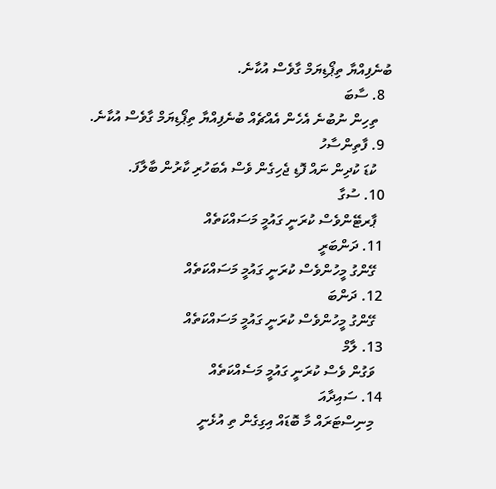ބުނެފިއްޔާ ތިޕޯޑިޔަމް ގާވެސް އުކާނެ.
  8. ސާބަ
    ތިހިން ނުބުނެ އެހެން އެއްޗެއް ބުނެފިއްޔާ ތިޕޯޑިޔަމް ގާވެސް އުކާނެ.
  9. ފާތިންސާހު
    ކުޑަ ކުދިން ނައް ފޮޑި ޖެހިގެން ވެސް އެބަހުރި ކާރުން ބާލާފަ.
  10. ސުގާ
    ޕާރޓޭންވެސް ކުރަނީ ގައުމީ މަސައްކަތެއް
  11. ދަންބަރީ
    ގޭންގު މީހުންވެސް ކުރަނީ ގައުމީ މަސައްކަތެއް
  12. ދަންބަ
    ގޭންގު މީހުންވެސް ކުރަނީ ގައުމީ މަސައްކަތެއް
  13. ލާމް
    ވަގުން ވެސް ކުރަނީ ގައުމީ މަސެއްކަތެއް
  14. ސައިދާއަ
    މިނިސްޓަރައް މާ ބޮޑައް އިގިގެން ތި އުޅެނީ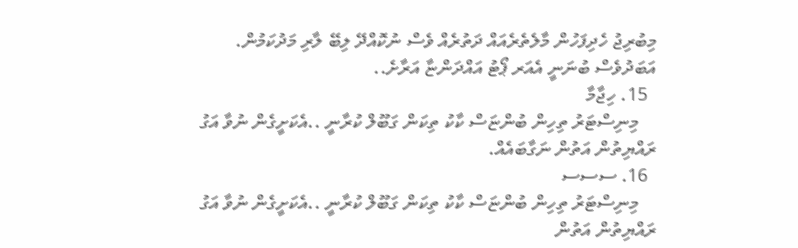މިބުރިޖު ހެދިފަހުން މާލެތެރެއައް ދަތުރެއް ވެސް ނުކޮއްދޭ ލިބޭ ލާރި މަދުކަމުން. އަބަދުވެސް ބުނަނީ އެއަރ ޕޯޓު އައްދަންޏާ އަރާށެ..
  15. ހިޖާމާ
    މިނިސްޓަރު ތިހިން ބުންޏަސް ކާކު ތިކަން ގަބޫލް ކުރާނީ ..އެކަށީގެން ނުވާ އަގު ރައްޔިތުން އަތުން ނަގާބައެއް.
  16. ސސސ
    މިނިސްޓަރު ތިހިން ބުންޏަސް ކާކު ތިކަން ގަބޫލް ކުރާނީ ..އެކަށީގެން ނުވާ އަގު ރައްޔިތުން އަތުން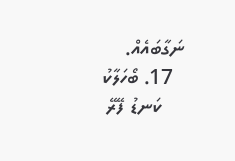ނަގާބައެއް.
  17. ބޯހަލާކު
    ކަނޑު ފޭރޭ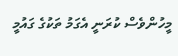މީހުންވެސް ކުރަނީ އެގަމު ތަކުގެ ގައުމީ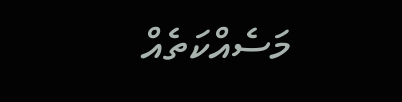މަސެއްކަތެއް